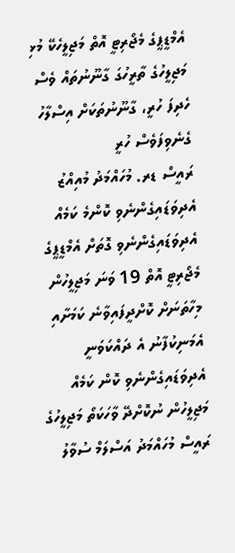އެމްޑީޕީގެ މެޖޯރިޓީ އޮތް މަޖިލީހެކޭ މުޅި މަޖިލީހުގެ ތާރީހުގަ ގާނޫނުތައް ވެސް ހެދިފަ ހުރީ، ގާނޫނުތަކަށް އިސްލާހު ގެނެވިފަވެސް ހުރީ
ރައީސް ޑރ. މުހައްމަދު މުއިއްޒު އެދިވަޑައިގެންނެވި ކޮންމެ ކަމެއް އެދިވަޑައިގެންނެވި ގޮތަށް އެމްޑީޕީގެ މެޖޯރިޓީ އޮތް 19 ވަނަ މަޖިލީހުން މިހާތަނަށް ކޮށްދީފައިވާނެ ކަމަށާއި އެމަނިކުފާނު އެ ދައްކަވަނީ އެދިވަޑައިގެންނެވި ކޮން ކަމެއް މަޖިލީހުން ނުކޮށްދޭ ވާހަކަތޯ މަޖިލީހުގެ ރައީސް މުހައްމަދު އަސްލަމް ސުވާލު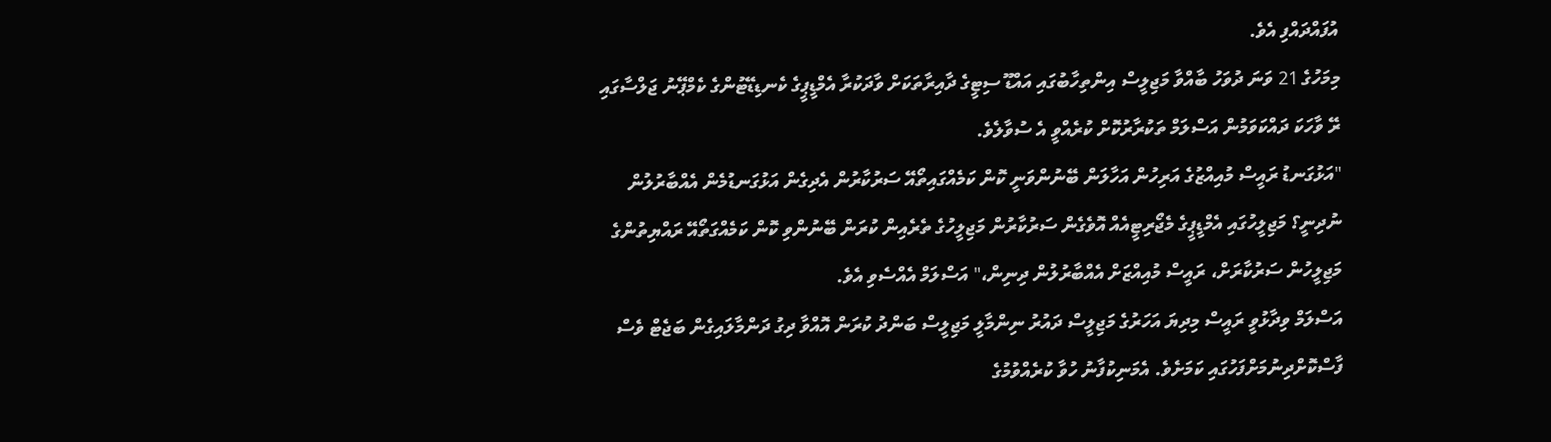އުފައްދައްފި އެވެ.
މިމަހުގެ 21 ވަނަ ދުވަހު ބާއްވާ މަޖިލީސް އިންތިހާބުގައި އައްޑޫ ސިޓީގެ ދާއިރާތަކަށް ވާދަކުރާ އެމްޑީޕީގެ ކެނޑިޑޭޓުންގެ ކެމްޕޭނު ޖަލްސާގައި ރޭ ވާހަކަ ދައްކަވަމުން އަސްލަމް ތަކުރާރުކޮށް ކުރެއްވީ އެ ސުވާލެވެ.
"އަޅުގަނޑު ރައީސް މުއިއްޒުގެ އަރިހުން އަހާލަން ބޭނުންވަނީ ކޮން ކަމެއްގައިތޯއޭ ސަރުކާރުން އެދިގެން އަޅުގަނޑުމެން އެއްބާރުލުން ނުދިނީ؟ މަޖިލީހުގައި އެމްޑީޕީގެ މެޖޯރިޓީއެއް އޮވެގެން ސަރުކާރުން މަޖިލީހުގެ ތެރެއިން ކުރަން ބޭނުންވި ކޮން ކަމެއްގަތޯއޭ ރައްޔިތުންގެ މަޖިލީހުން ސަރުކާރަށް، ރައީސް މުއިއްޒަށް އެއްބާރުލުން ދިނިން،" އަސްލަމް އެއްސެވި އެވެ.
އަސްލަމް ވިދާޅުވީ ރައީސް މިދިޔަ އަހަރުގެ މަޖިލީސް ދައުރު ނިންމާލީ މަޖިލީސް ބަންދު ކުރަން އޮއްވާ ދިގު ދަންމާލައިގެން ބަޖެޓް ވެސް ފާސްކޮށްދިނުމަށްފަހުގައި ކަމަށެވެ. އެމަނިކުފާނު ހުވާ ކުރެއްވުމުގެ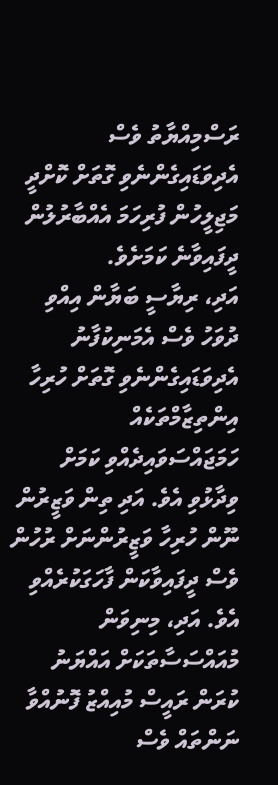ރަސްމިއްޔާތު ވެސް އެދިވަޑައިގެންނެވި ގޮތަށް ކޮށްދީ މަޖިލީހުން ފުރިހަމަ އެއްބާރުލުން ދީފައިވާނެ ކަމަށެވެ.
އަދި، ރިޔާސީ ބަޔާން އިއްވި ދުވަހު ވެސް އެމަނިކުފާނު އެދިވަޑައިގެންނެވި ގޮތަށް ހުރިހާ އިންތިޒާމްތަކެއް ހަމަޖައްސަވައިދެއްވި ކަމަށް ވިދާޅުވި އެވެ. އަދި ތިން ވަޒީރުން ނޫން ހުރިހާ ވަޒީރުންނަށް ރުހުން ވެސް ދީފައިވާކަން ފާހަގަކުރެއްވި އެވެ. އަދި، މިނިވަން މުއައްސަސާތަކަށް އައްޔަނު ކުރަން ރައީސް މުއިއްޒު ފޮނުއްވާ ނަންތައް ވެސް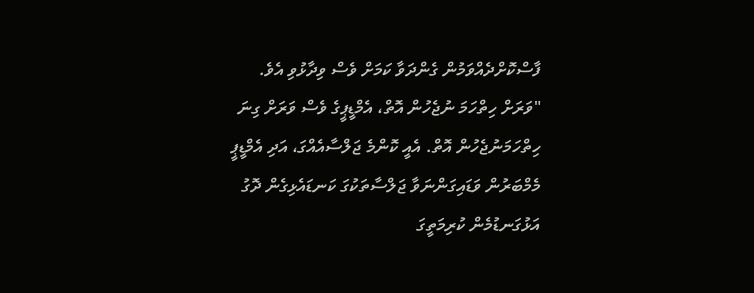ފާސްކޮށްދެއްވަމުން ގެންދަވާ ކަމަށް ވެސް ވިދާޅުވި އެވެ.
"ވަރަށް ހިތްހަމަ ނުޖެހުން އޮތް، އެމްޑީޕީގެ ވެސް ވަރަށް ގިނަ ހިތްހަމަނުޖެހުން އޮތް. އެއީ ކޮންމެ ޖަލްސާއެއްގަ، އަދި އެމްޑީޕީ މެމްބަރުން ވަޑައިގަންނަވާ ޖަލްސާތަކުގަ ކަނޑައެޅިގެން ދޮގު އަޅުގަނޑުމެން ކުރިމަތީގަ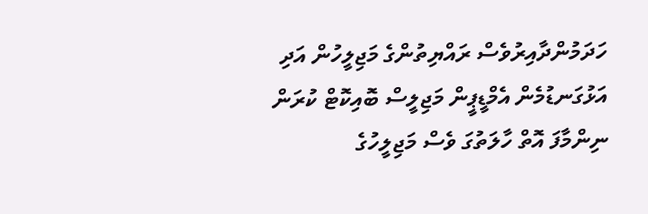ހަދަމުންދާއިރުވެސް ރައްޔިތުންގެ މަޖިލީހުން އަދި އަޅުގަނޑުމެން އެމްޑީޕީން މަޖިލީސް ބޮއިކޮޓް ކުރަން ނިންމާފަ އޮތް ހާލަތުގަ ވެސް މަޖިލީހުގެ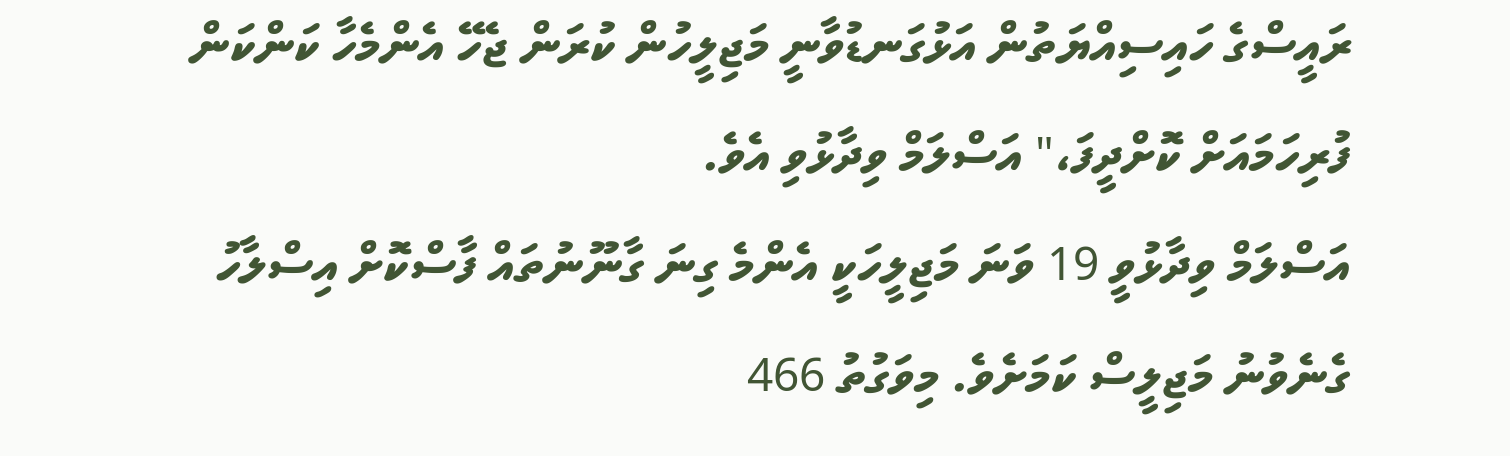ރައީސްގެ ހައިސިއްޔަތުން އަޅުގަނޑުވާނީ މަޖިލީހުން ކުރަން ޖެހޭ އެންމެހާ ކަންކަން ފުރިހަމައަށް ކޮށްދީފަ،" އަސްލަމް ވިދާޅުވި އެވެ.
އަސްލަމް ވިދާޅުވީ 19 ވަނަ މަޖިލީހަކީ އެންމެ ގިނަ ގާނޫނުތައް ފާސްކޮށް އިސްލާހު ގެނެވުނު މަޖިލީސް ކަމަށެވެ. މިވަގުތު 466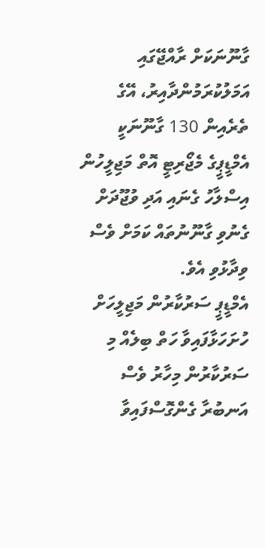ގާނޫނަކަށް ރާއްޖޭގައި އަމަލުކުރަމުންދާއިރު، އޭގެ ތެރެއިން 130 ގާނޫނަކީ އެމްޑީޕީގެ މެޖޯރިޓީ އޮތް މަޖިލީހުން އިސްލާހު ގެނައި އަދި ވުޖޫދަށް ގެނުވި ގާނޫނުތައް ކަމަށް ވެސް ވިދާޅުވި އެވެ.
އެމްޑީޕީ ސަރުކާރުން މަޖިލީހަށް ހުށަހަޅާފައިވާ ހަތް ބިލެއް މި ސަރުކާރުން މިހާރު ވެސް އަނބުރާ ގެންގޮސްފައިވާ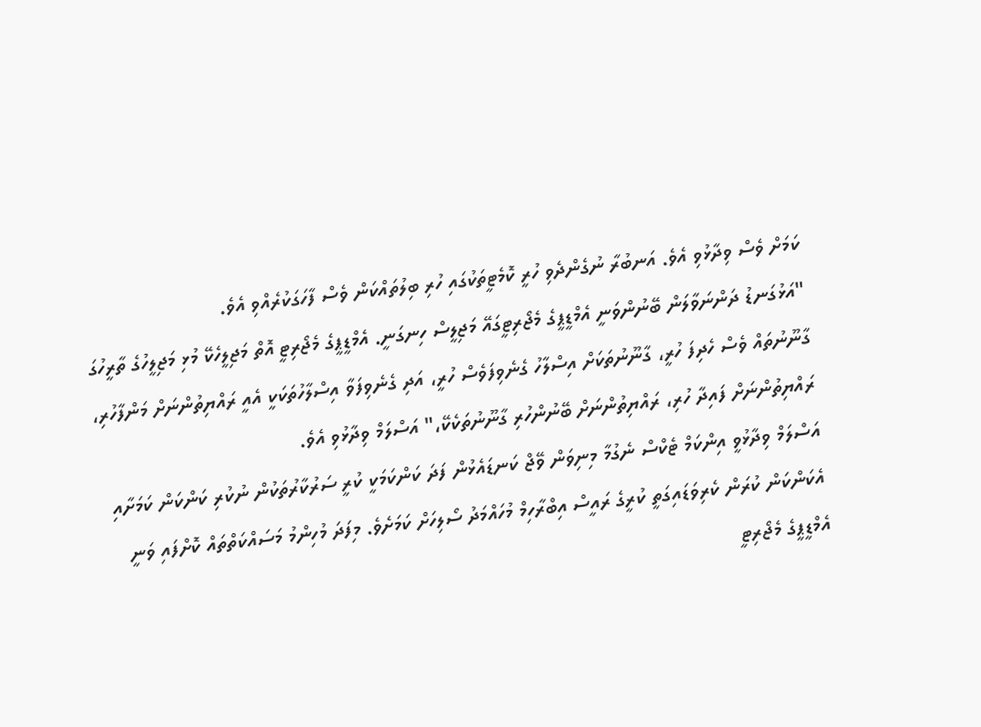ކަމަށް ވެސް ވިދާޅުވި އެވެ. އަނބުރާ ނުގެންދެވި ހުރީ ކޮމެޓީތަކުގައި ހުރި ބިލުތައްކަން ވެސް ފާހަގަކުރެއްވި އެވެ.
"އަޅުގަނޑު ދަންނަވާލަން ބޭނުންވަނީ އެމްޑީޕީގެ މެޖޯރިޓީގައޭ މަޖިލީސް ހިނގަނީ. އެމްޑީޕީގެ މެޖޯރިޓީ އޮތް މަޖިލީހެކޭ މުޅި މަޖިލީހުގެ ތާރީހުގަ ގާނޫނުތައް ވެސް ހެދިފަ ހުރީ، ގާނޫނުތަކަށް އިސްލާހު ގެނެވިފަވެސް ހުރީ، އަދި ގެނެވިފަވާ އިސްލާހުތަކަކީ އެއީ ރައްޔިތުންނަށް މަންފާހުރި، ރައްޔިތުންނަށް ފައިދާ ހުރި، ރައްޔިތުންނަށް ބޭނުންހުރި ގާނޫނުތަކެކޭ،" އަސްލަމް ވިދާޅުވި އެވެ.
އަސްލަމް ވިދާޅުވީ އިންކަމް ޓެކްސް ނެގުމާ މިނިވަން ވޭޖް ކަނޑައެޅުން ފަދަ ކަންކަމަކީ ކުރީ ސަރުކާރުތަކުން ނުކުރި ކަންކަން ކަމަށާއި އެކަންކަން ކުރަން ކެރިވަޑައިގަތީ ކުރީގެ ރައީސް އިބްރާހިމް މުހައްމަދު ސޯލިހަށް ކަމަށެވެ. މިފަދަ މުހިންމު މަސައްކަތްތައް ކޮށްފައި ވަނީ އެމްޑީޕީގެ މެޖޯރިޓީ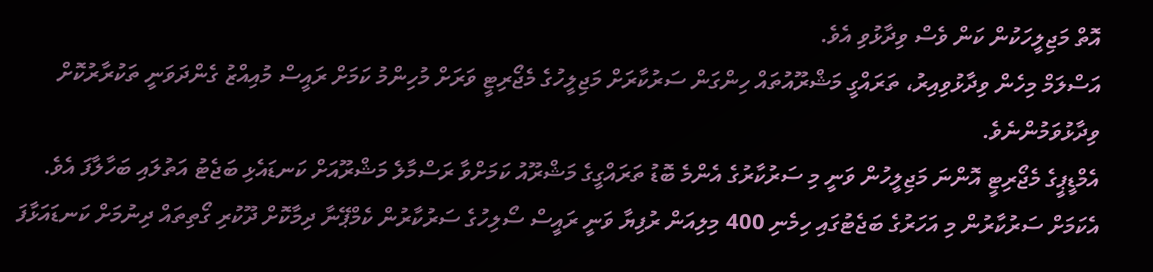އޮތް މަޖިލީހަކުން ކަން ވެސް ވިދާޅުވި އެވެ.
އަސްލަމް މިހެން ވިދާޅުވިއިރު، ތަރައްގީ މަޝްރޫއުތައް ހިންގަން ސަރުކާރަށް މަޖިލީހުގެ މެޖޯރިޓީ ވަރަށް މުހިންމު ކަމަށް ރައީސް މުއިއްޒު ގެންދަވަނީ ތަކުރާރުކޮށް ވިދާޅުވަމުންނެވެ.
އެމްޑީޕީގެ މެޖޯރިޓީ އޮންނަ މަޖިލީހުން ވަނީ މި ސަރުކާރުގެ އެންމެ ބޮޑު ތަރައްގީގެ މަޝްރޫއު ކަމަށްވާ ރަސްމާލެ މަޝްރޫއަށް ކަނޑައެޅި ބަޖެޓު އަތުލައި ބަހާލާފަ އެވެ. އެކަމަށް ސަރުކާރުން މި އަހަރުގެ ބަޖެޓުގައި ހިމެނި 400 މިލިއަން ރުފިޔާ ވަނީ ރައީސް ސޯލިހުގެ ސަރުކާރުން ކެމްޕޭނާ ދިމާކޮށް ދޫކުރި ގޯތިތައް ދިނުމަށް ކަނޑައަޅާފަ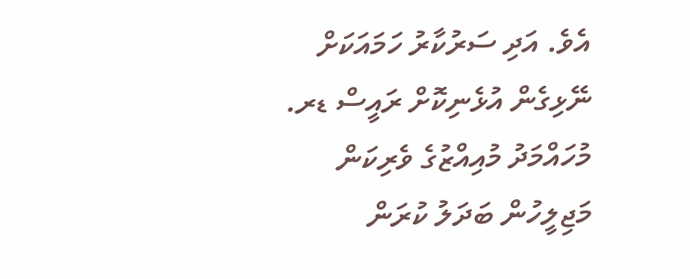އެވެ. އަދި ސަރުކާރު ހަމައަކަށް ނޭޅިގެން އުޅެނިކޮށް ރައީސް ޑރ. މުހައްމަދު މުއިއްޒުގެ ވެރިކަން މަޖިލީހުން ބަދަލު ކުރަން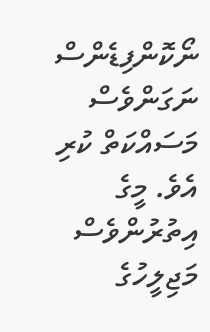ނޯކޮންފިޑެންސް ނަގަންވެސް މަސައްކަތް ކުރި އެވެ. މީގެ އިތުރުންވެސް މަޖިލީހުގެ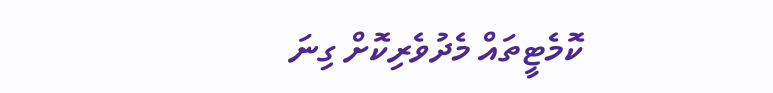ކޮމެޓީތައް މެދުވެރިކޮށް ގިނަ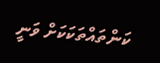ކަންތައްތަކަކަށް ވަނީ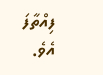ފިއްތާފަ އެވެ.